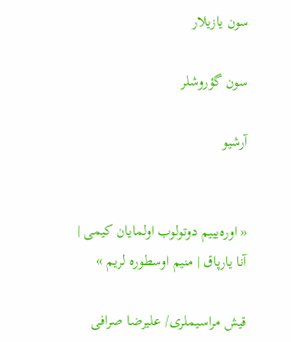سون یازیلار

سون گؤروشلر

آرشیو


« اوره‌یییم دوتولوب اولمایان کیمی | آنا یارپاق | منیم اوسطوره لریم »

قيش مراسيملری/ علیرضا صرافی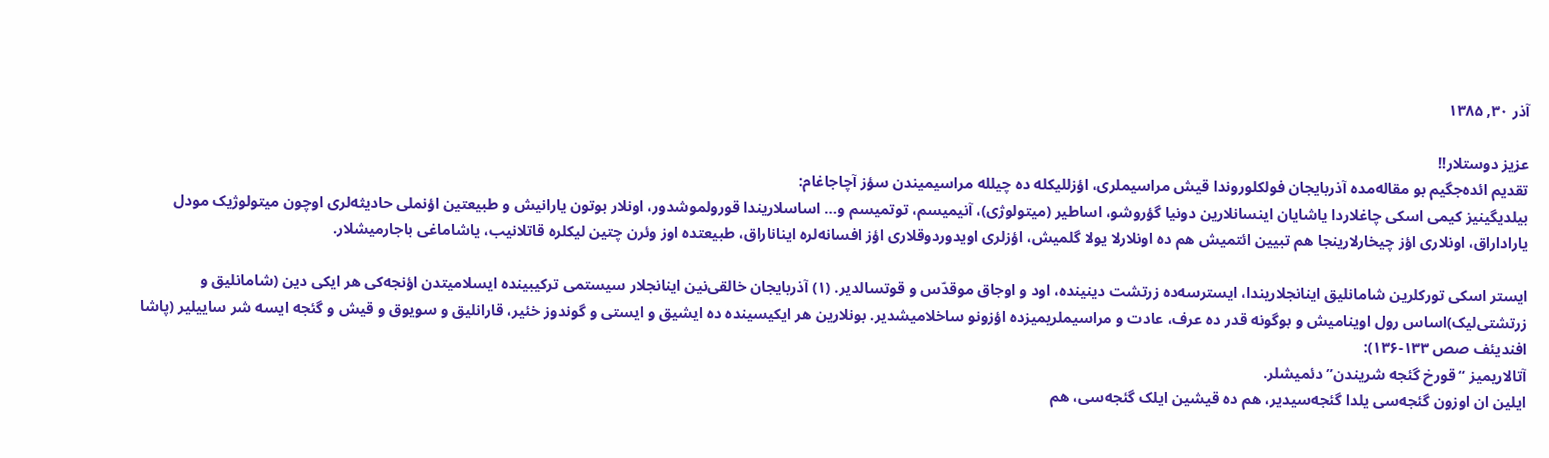آذر ۳۰, ۱۳۸۵

عزيز دوستلار!!
تقديم ائده‌جگيم بو مقاله‌مده آذربايجان فولکلوروندا قيش مراسيملری، اؤزلليکله ده چيلله مراسيميندن سؤز آچاجاغام:
بيلديگينيز کيمی اسکی چاغلاردا ياشايان اينسانلارين دونيا گؤروشو، اساطير (ميتولوژی)، آنيميسم، توتميسم و… اساسلاريندا قورولموشدور، اونلار بوتون يارانيش و طبيعتين اؤنملی حاديثه‌لری اوچون ميتولوژيک مودل ياراداراق، اونلاری اؤز چيخارلارينجا هم تبيين ائتميش هم ده اونلارلا يولا گلميش، اؤزلری اويدوردوقلاری اؤز افسانه‌لره ايناناراق، طبيعتده اوز وئرن چتين ليکلره قاتلانيب، ياشاماغی باجارميشلار.

ايستر اسکی تورکلرين شامانليق اينانجلاريندا، ايسترسه‌ده زرتشت دينينده، اود و اوجاق موقدّس و قوتسالدير. (۱) آذربايجان خالقی‌نين اينانجلار سيستمی ترکيبينده ايسلاميتدن اؤنجه‌کی هر ايکی دين (شامانليق و زرتشتی‌ليک)اساس رول اويناميش و بوگونه قدر ده عرف، عادت و مراسيملريميزده اؤزونو ساخلاميشدير. بونلارين هر ايکيسينده ده ايشيق و ايستی و گوندوز خئير، قارانليق و سويوق و قيش و گئجه ايسه شر ساييلير (پاشا افنديئف صص ۱۳۳-۱۳۶):
آتالاريميز “قورخ گئجه شريندن” دئميشلر.
ايلين ان اوزون گئجه‌سی يلدا گئجه‌سيدير، هم ده قيشين ايلک گئجه‌سی، هم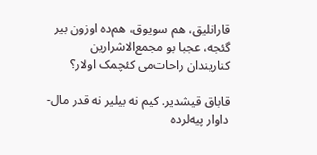قارانليق، هم سويوق، هم‌ده اوزون بير گئجه، عجبا بو مجمع‌الاشرارين کناريندان راحات‌می کئچمک اولار؟

قاباق قيشدير. کيم نه بيلير نه قدر مال-داوار پيه‌لرده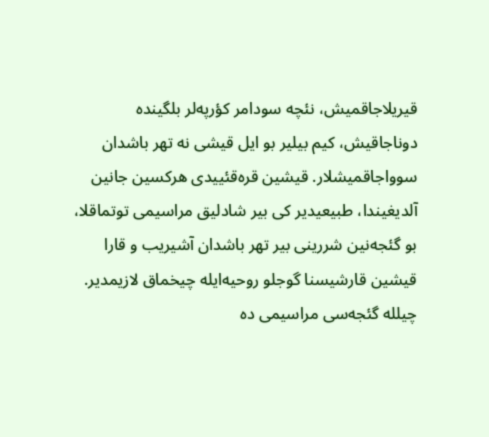قيريلاجاقميش، نئچه سودامر کؤرپه‌لر بلگينده دوناجاقيش، کيم بيلير بو ايل قيشی نه تهر باشدان سوواجاقميشلار. قيشين قره‌قئييدی هرکسين جانين آلديغيندا، طبيعيدير کی بير شادليق مراسيمی توتماقلا، بو گئجه‌نين شررينی بير تهر باشدان آشيريب و قارا قيشين قارشيسنا گوجلو روحيه‌ايله چيخماق لازيمدير. چيلله گئجه‌سی مراسيمی ده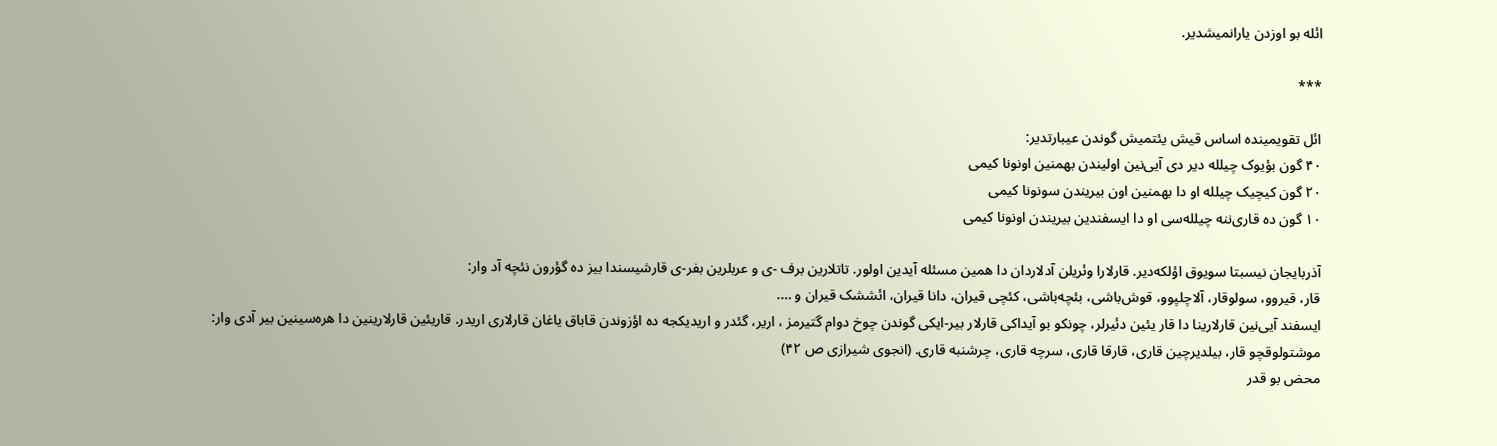ائله بو اوزدن يارانميشدير.

***

ائل تقويمينده اساس قيش يئتميش گوندن عيبارتدير:
۴۰ گون بؤيوک چيلله دير دی ‌آيی‌نين اوليندن بهمنين اونونا کيمی
۲۰ گون کيچيک چيلله او دا بهمنين اون بيريندن سونونا کيمی
۱۰ گون ده قاری‌ننه چيلله‌سی او دا ايسفندين بيريندن اونونا کيمی

آذربايجان نيسبتا سويوق اؤلکه‌دير. قارلارا وئريلن آدلاردان دا همين مسئله آيدين اولور. تاتلارين برف -ی و عربلرين بفر-ی قارشيسندا بيز ده گؤرون نئچه آد وار:
قار، قيروو، سولوقار، آلاچلپوو، قوش‌باشی، بئچه‌باشی، کئچی قيران، دانا قيران، ائششک قيران و ….
ايسفند آيی‌نين قارلارينا دا قار يئين دئيرلر، چونکو بو آيداکی قارلار بير-ايکی گوندن چوخ دوام گتيرمز ، ارير، گئدر و اريديکجه ده اؤزوندن قاباق ياغان قارلاری اريدر. قاريئين قارلارينین دا هره‌سينين بير آدی وار:
موشتولوقچو قار، بيلديرچين قاری، قارقا قاری، سرچه قاری، چرشنبه قاری. (انجوی شيرازی ص ۴۲)
محض بو قدر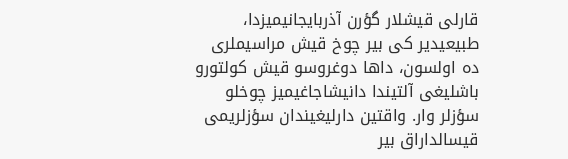قارلی قيشلار گؤرن آذربايجانيميزدا، طبيعيدير کی بير چوخ قيش مراسيملری ده اولسون، داها دوغروسو قيش کولتورو باشليغی آلتيندا دانيشاجاغيميز چوخلو سؤزلر وار. واقتين دارليغيندان سؤزلريمی قيسالداراق بير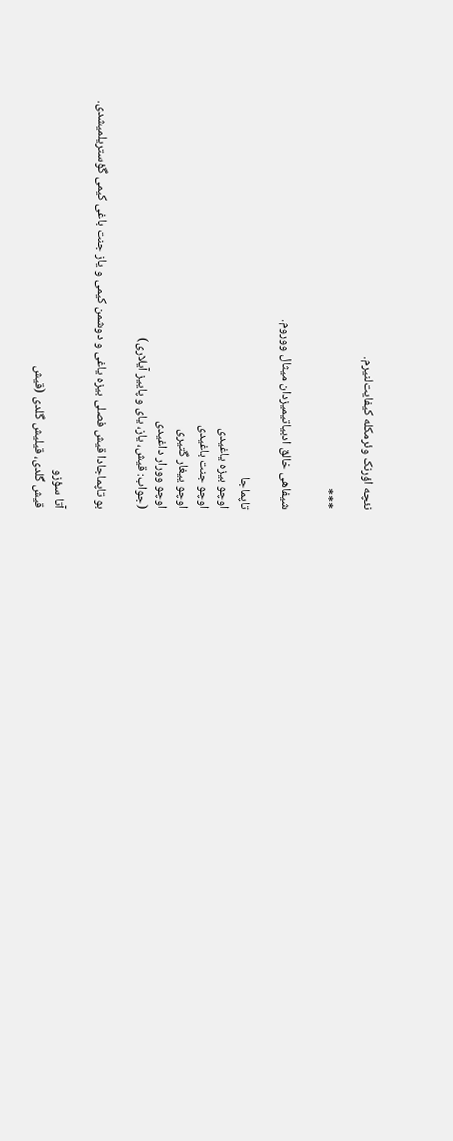نئچه اؤرنک وئرمکله کيفايت‌لنيرم.

***

شيفاهی خالق ادبياتيميزدان ميثال ووروم.

تاپماجا
اوچو بيزه ياغيدی
اوچو جنت باغيدی
اوچو ييغار گتيری
اوچو وورار داغيدی
(جواب: قيش، ياز، يای و پاييز آيلاری)

بو تاپماجادا قيش فصلی بيزه ياغی و دوشمن کيمی و ياز جنت باغی کيمی گؤستريلميشدی.

آتا سؤزو
قيش گلدی، قيليش گلدی (قيش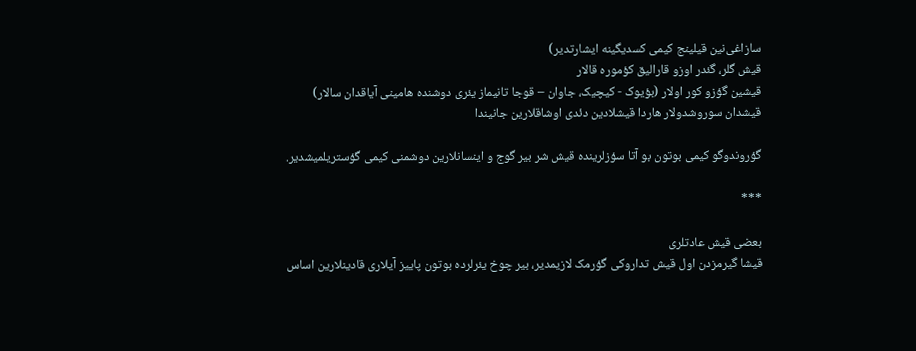سازاغی‌نين قيلينج کيمی کسديگينه ايشارتدير)
قيش گلر، گئدر اوزو قاراليق کؤموره قالار
قيشين گؤزو کور اولار (بؤيوک - کيچيک، جاوان – قوجا تانيماز يئری دوشنده هامينی آياقدان سالار)
قيشدان سوروشدولار هاردا قيشلادين دئدی اوشاقلارين جانيندا

گؤروندوگو کيمی بوتون بو آتا سؤزلرينده قيش شر بير گوج و اينسانلارين دوشمنی کيمی گؤستريلميشدير.

***

بعضی قيش عادتلری
قيشا گيرمزدن اول قيش تداروکی گؤرمک لازيمدير، بير چوخ يئرلرده بوتون پاييز آيلاری قادينلارين اساس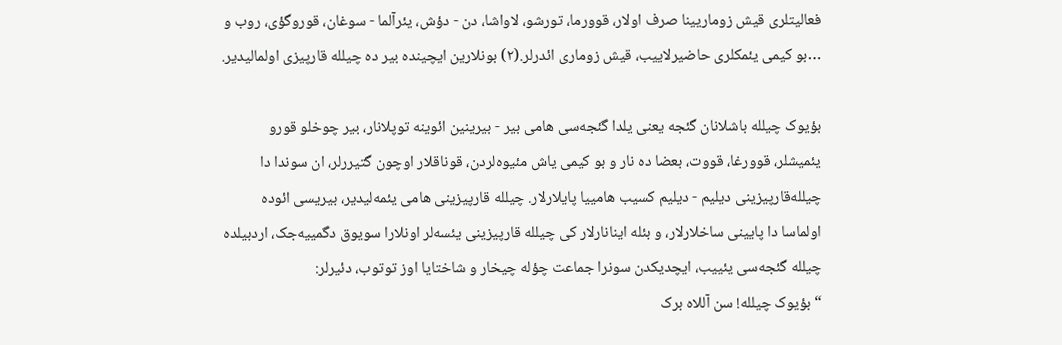فعاليتلری قيش زوماريينا صرف اولار، قوورما، تورشو، لاواشا، دن - دؤش، يئرآلما - سوغان، قوروگؤی، روب و …بو کيمی يئمکلری حاضيرلاييب، قيش زوماری ائدرلر.(۲) بونلارين ايچينده بير ده چيلله قارپيزی اولماليدير.

بؤيوک چيلله باشلانان گئجه يعنی يلدا گئجه‌سی هامی بير - بيرينين ائوينه توپلانار، بير چوخلو قورو يئميشلر، قوورغا، قووت، بعضا ده نار و بو کيمی ياش مئيوه‌لردن، قوناقلار اوچون گتيررلر، ان سوندا دا چيلله‌قارپيزينی ديليم - ديليم کسيب هامييا پايلارلار. چيلله قارپيزينی هامی يئمه‌ليدير، بيريسی ائوده اولماسا دا پايينی ساخلارلار، و بئله اينانارلار کی چيلله قارپيزينی يئسه‌لر اونلارا سويوق دگمييه‌جک، اردبيلده چيلله گئجه‌سی يئييب، ايچديکدن سونرا جماعت چؤله چيخار و شاختايا اوز توتوب، دئيرلر:
“بؤيوک چيلله! سن آللاه برک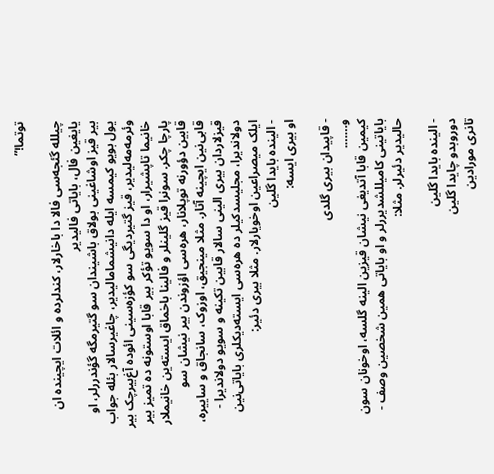توتما!”

چيلله گئجه‌سی فالا دا باخارلار، کندلرده و ائلات ايچينده ان يايغين فال، باياتی فاليدير
بير قيز اوشاغينی بولاق باشيندان سو گتيرمگه گؤندررلر، او يول بويو کيمسه ايله دانيشماماليدير، چاغيرسالار بئله جواب وئرمه‌مه‌ليدير، قيز گتيرديگی سو کؤزه‌سينی ائوده آغ‌بيرچک بير خانيما تاپشيرار، او دا سويو تؤکر بير قابا اوستونه ده تميز بير پارچا چکر. سونرا قيز گلينلر و فالينا باخماق ايسته‌ين خانيملار قابين دؤورنه توپلانار، هره‌سی اؤزوندن بير نيشان سو قابی‌نين ايچينه آتار. مثلا مينجيق، اوزوک، سانجاق و ساييره، قيزلاردان بيری الينی سالار قابين تکينه و سويو دولانديرا - دولانديرا، مجليسدکيلر ده هره‌سی ايسته‌ديکلری باياتی‌نين ايلک ميصراعين اوخويارلار. مثلا بيری دئير:
- الينده بايدا گلين
او بيری ايسه:

- قاپيدان بيری گلدی
و…….
کيمين قابا آتديغی نيشان قيزين الينه گلسه، اوخونان سون باياتينی کاميللشديررلر و او باياتی همين شخصين وصف - حاليدير دئيرلر. مثلا:

- الينده بايدا گلين
دوروبدو چايدا گلين
تانری مورادين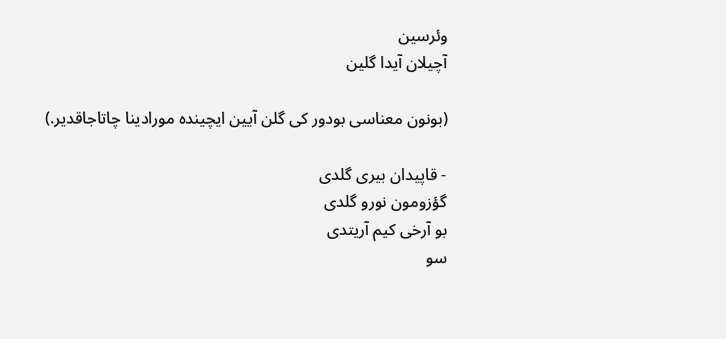وئرسين
آچيلان آيدا گلين

(بونون معناسی بودور کی گلن آيين ايچينده مورادينا چاتاجاقدير.)

- قاپيدان بيری گلدی
گؤزومون نورو گلدی
بو آرخی کيم آريتدی
سو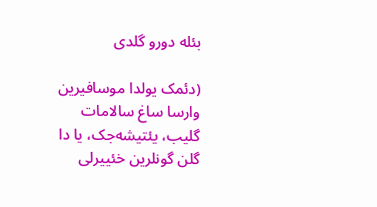بئله دورو گلدی

(دئمک يولدا موسافيرين وارسا ساغ سالامات گليب، يئتيشه‌جک، يا دا گلن گونلرين خئييرلی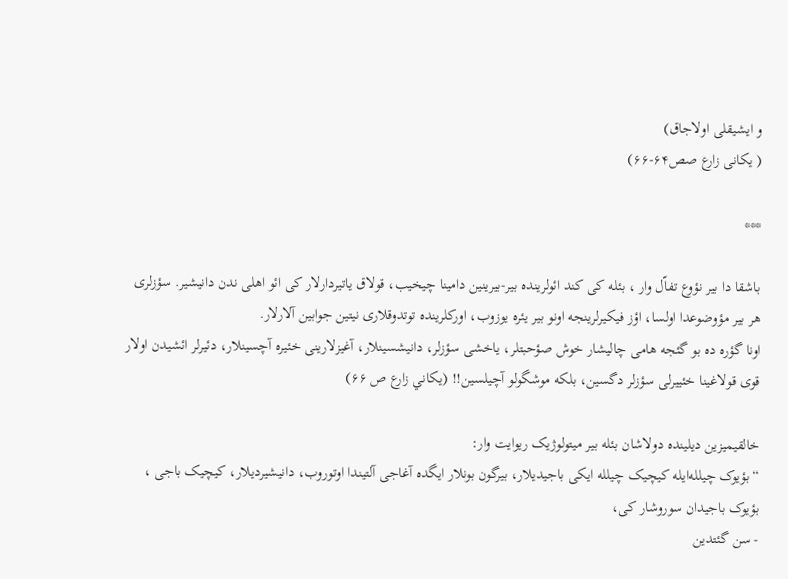و ايشيقلی اولاجاق)
( يکانی زارع صص۶۴-۶۶)

***

باشقا دا بير نؤوع تفاّل وار ، بئله کی کند ائولرينده بير-بيرينين دامينا چيخيب، قولاق ياتيردارلار کی ائو اهلی ندن دانيشير. سؤزلری هر بير مؤوضوعدا اولسا، اؤز فيکيرلرينجه اونو بير يئره يوزوب، اورکلرينده توتدوقلاری نيتين جوابين آلارلار.
اونا گؤره ده بو گئجه هامی چاليشار خوش صؤحبتلر، ياخشی سؤزلر، دانيشسينلار، آغيزلارينی خئيره آچسينلار، دئيرلر ائشيدن اولار قوی قولاغينا خئييرلی سؤزلر دگسين، بلکه موشگولو آچيلسين!! (يکاني زارع ص ۶۶)

خالقيميزين ديلينده دولاشان بئله بير ميتولوژيک ريوايت وار:
“بؤيوک چيلله‌ايله کيچيک چيلله ايکی باجيديلار، بيرگون بونلار ايگده آغاجی آلتيندا اوتوروب، دانيشيرديلار، کيچيک باجی ، بؤيوک باجيدان سوروشار کی،
- سن گئتدين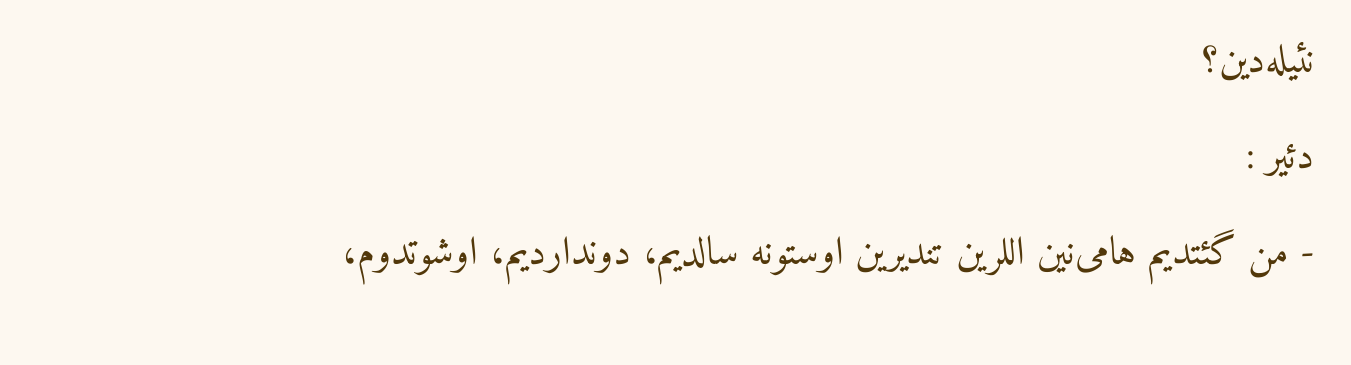نئيله‌دين؟
دئير :
- من گئتديم هامی‌نين اللرين تنديرين اوستونه سالديم، دوندارديم، اوشوتدوم،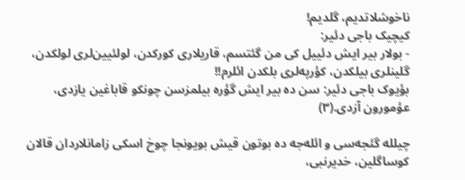ناخوشلاتديم، گلديم!
کيچيک باجی دئير:
- بولار بير ايش دئييل کی من گئتسم، قاريلاری کورکدن، لولئيين‌لری لولکدن، گلينلری بيلکدن، کؤرپه‌لری بلکدن ائلرم!!
بؤيوک باجی دئير: سن ده بير ايش گؤره بيلمزسن چونکو قاباغين يازدی، عؤمورون آزدی.(۳)

چيلله گئجه‌سی و ائله‌جه‌ ده بوتون قيش بويونجا چوخ اسکی زامانلاردان قالان کوساگلين، خديرنبی،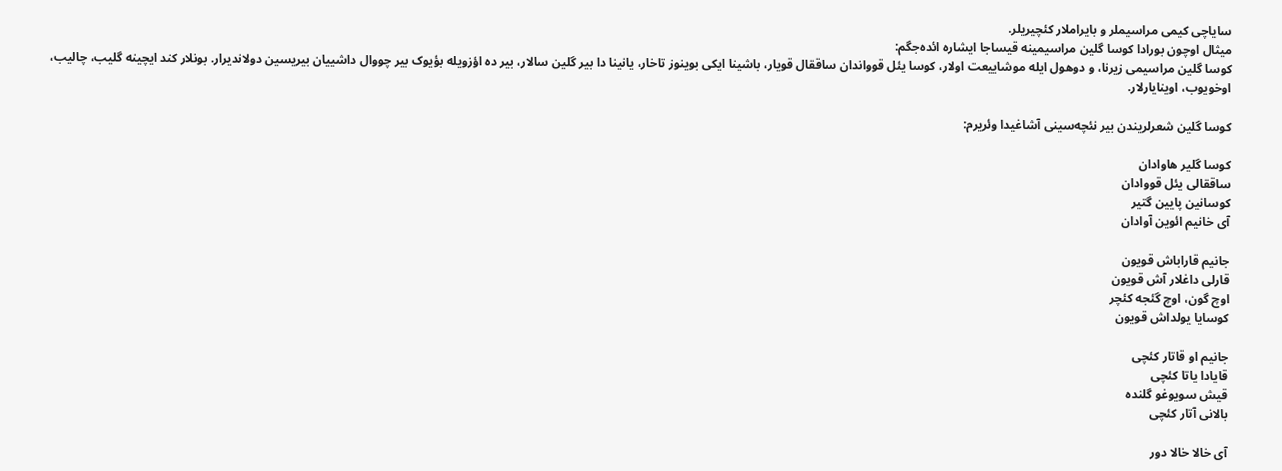ساياچی کيمی مراسيملر و بايراملار کئچيريلر.
ميثال اوچون بورادا کوسا گلين مراسيمينه قيساجا ايشاره ائده‌جگم:
کوسا گلين مراسيمی زيرنا، و دوهول ايله موشاييعت اولار، کوسا يئل قوواندان ساققال قويار، باشينا ايکی بوينوز تاخار، يانينا دا بير گلين سالار، بير ده اؤزويله بؤيوک بير چووال داشييان بيريسين دولانديرار. بونلار کند ايچينه گليب، چاليب، اوخويوب، اوينايارلار.

کوسا گلين شعرلريندن بير نئچه‌سينی آشاغيدا وئريرم:

کوسا گلير هاوادان
ساققالی يئل قووادان
کوسانين پايين گتير
آی خانيم ائوين آوادان

جانيم قاراباش قويون
قارلی داغلار آش قويون
اوچ گون، اوچ گئجه کئچر
کوسايا يولداش قويون

جانيم او قاتار کئچی
قايادا ياتا کئچی
قيش سويوغو گلنده
بالانی آتار کئچی

آی خالا خالا دور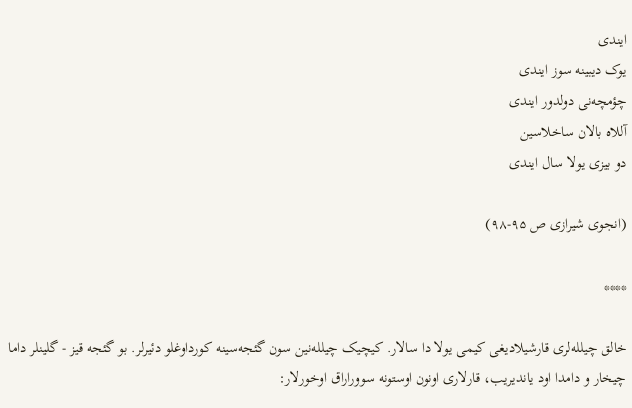ايندی
يوک ديبينه سوز ايندی
چؤمچه‌نی دولدور ايندی
آللاه بالان ساخلاسين
دو بيزی يولا سال ايندی

(انجوی شيرازی ص ۹۵-۹۸)

****

خالق چيلله‌لر‌ی قارشيلاديغی کيمی يولا دا سالار. کيچيک چيلله‌نين سون گئجه‌سينه کورداوغلو دئيرلر. بو گئجه قيز - گلينلر داما چيخار و دامدا اود يانديريب، قارلاری اونون اوستونه سووراراق اوخورلار: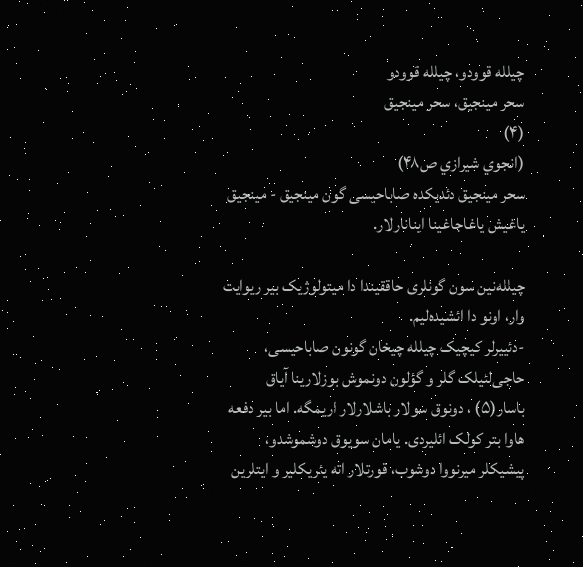چيلله قوودو، چيلله قوودو
سحر مينجيق، سحر مينجيق
(۴)
(انجوي شيرازي ص۴۸)
سحر مينجيق دئديکده صاباحيسی گون مينجيق - مينجيق ياغيش ياغاجاغينا اينانارلار.

چيلله‌نين سون گونلری حاققيندا دا ميتولوژيک بير ريوايت وار، اونو دا ائشيده‌ليم.
-دئييرلر کيچيک چيلله چيخان گونون صاباحيسی، حاجی‌لئيلک گلر و گؤلون دونموش بوزلارينا آياق باسار(۵) ، دونوق سولار باشلارلار اريمگه. اما بير دفعه هاوا بتر کولک ائليردی. يامان سويوق دوشموشدو، پيشيکلر ميرنووا دوشوب، قورتلار اته يئريکلير و ايتلرين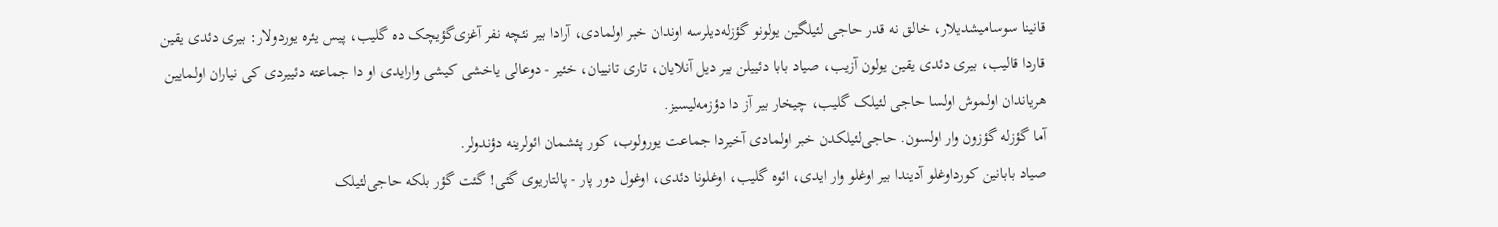قانينا سوساميشديلار، خالق نه قدر حاجی لئيلگين يولونو گؤزله‌ديلرسه اوندان خبر اولمادی، آرادا بير نئچه نفر آغزی‌گؤيچک ده گليب، پيس يئره يوردولار: بيری دئدی يقين قاردا قاليب، بيری دئدی يقين يولون آزيب، صياد بابا دئييلن بير ديل آنلايان، تاری تانييان، خئير - دوعالی ياخشی کيشی وارايدی او دا جماعته دئييردی کی نياران اولمايين هرياندان اولموش اولسا حاجی لئيلک گليب، چيخار بير آز دا دؤزمه‌ليسيز.
آما گؤزله گؤزون وار اولسون. حاجی‌لئيلکدن خبر اولمادی آخيردا جماعت يورولوب، کور پئشمان ائولرينه دؤندولر.
صياد بابانين کورداوغلو آديندا بير اوغلو وار ايدی، ائوه گليب، اوغلونا دئدی، اوغول دور پار - پالتاريوی گئی! گئت گؤر بلکه حاجی‌لئيلک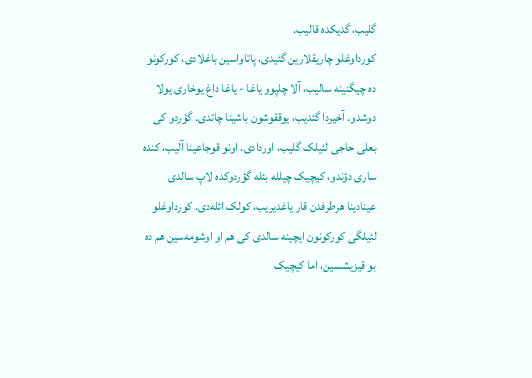گليب، گديکده قاليب.
کورداوغلو چاريقلارين گئيدی، پاتاواسين باغلادی، کورکونو ده چيگنينه ساليب، آلا چلپوو ياغا - ياغا داغ يوخاری يولا دوشدو. آخيردا گئديب، يوققوشون باشينا چاتدی. گؤردو کی بعلی حاجی لئيلک گليب، اوردادی. اونو قوجاعينا آليب، کنده ساری دؤندو، کيچيک چيلله بئله گؤردوکده لاپ سالدی عينادينا هرطرفدن قار ياغديريب، کولک ائله‌دی. کورداوغلو لئيلگی کورکونون ايچينه سالدی کی هم او اوشومه‌سين هم ده بو قيزيشسين، اما کيچيک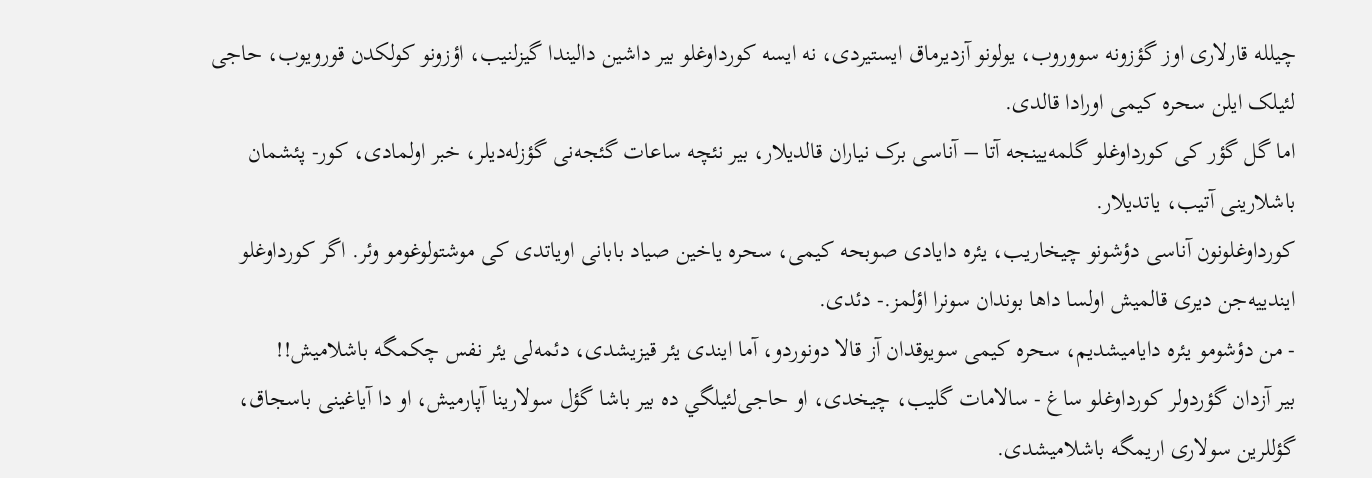چيلله قارلاری اوز گؤزونه سووروب، يولونو آزديرماق ايستيردی، نه ايسه کورداوغلو بير داشين داليندا گيزلنيب، اؤزونو کولکدن قورويوب، حاجی لئيلک ايلن سحره کيمی اورادا قالدی.
اما گل گؤر کی کورداوغلو گلمه‌يينجه آتا – آناسی برک نياران قالديلار، بير نئچه ساعات گئجه‌نی گؤزله‌ديلر، خبر اولمادی، کور- پئشمان باشلارينی آتيب، ياتديلار.
کورداوغلونون آناسی دؤشونو چيخاريب، يئره دايادی صوبحه کيمی، سحره ياخين صياد بابانی اوياتدی کی موشتولوغومو وئر. اگر کورداوغلو ايندييه‌جن ديری قالميش اولسا داها بوندان سونرا اؤلمز.- دئدی.
- من دؤشومو يئره داياميشديم، سحره کيمی سويوقدان آز قالا دونوردو، آما ايندی يئر قيزيشدی، دئمه‌لی يئر نفس چکمگه باشلاميش!!
بير آزدان گؤردولر کورداوغلو ساغ - سالامات گليب، چيخدی، او حاجی‌لئيلگي ده بير باشا گؤل سولارينا آپارميش، او دا آياغينی باسجاق، گؤللرين سولاری اريمگه باشلاميشدی.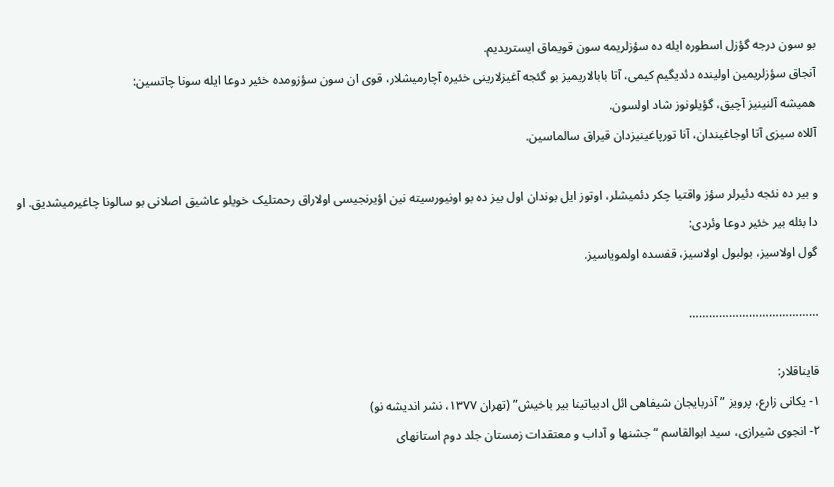بو سون درجه گؤزل اسطوره ‌ايله ده سؤزلريمه سون قويماق ايستريديم.
آنجاق سؤزلريمين اولينده دئديگيم کيمی، آتا بابالاريميز بو گئجه آغيزلارينی خئيره آچارميشلار، قوی ان سون سؤزومده خئير دوعا ايله سونا چاتسين:
هميشه آلنينيز آچيق، گؤيلونوز شاد اولسون.
آللاه سيزی آتا اوجاغيندان، آنا تورپاغينيزدان قيراق سالماسين.

و بير ده نئجه دئيرلر سؤز واقتيا چکر دئميشلر، اوتوز ايل بوندان اول بيز ده بو اونيورسيته نين اؤيرنجيسی اولاراق رحمتليک خويلو عاشيق اصلانی بو سالونا چاغيرميشديق. او دا بئله بير خئير دوعا وئردی:
گول اولاسيز، بولبول اولاسيز، قفسده اولموياسيز.

…………………………………

قايناقلار:
۱- يکانی زارع، پرويز ” آذربايجان شيفاهی ائل ادبياتينا بير باخيش” (تهران ۱۳۷۷، نشر انديشه نو)
۲- انجوی شيرازی، سيد ابوالقاسم “جشنها و آداب و معتقدات زمستان جلد دوم استانهای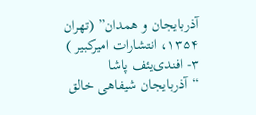آذربايجان و همدان” (تهران ۱۳۵۴، انتشارات اميرکبير )
۳- افندی‌يئف پاشا “آذربايجان شيفاهی خالق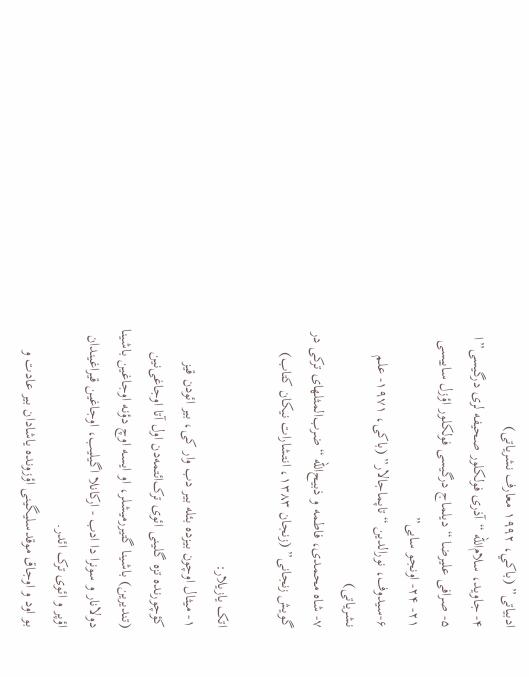ادبياتی” (باکي، ۱۹۹۲ معارف نشرياتی)
۴- جاويد، سلام‌الله “آذری فولکلور صحيفه لری درگيسی”ا
۵- صرافی عليرضا “ديلماج درگيسی فولکلور اؤزل ساييسی ۲۱- ۲۴- اونجو سايی”
۶-سيدوف، نورالدين “تاپماجالار” (باکی، ۱۹۷۱- علم نشرياتی)
۷- شاه محمدی، فاطمه و ذبيح‌الله “ضرب‌المثلهای ترکی در گويش زنجانی” (زنجان ۱۳۸۳، انتشارات نيکان کتاب)

اتک يازيلار:
۱- ميثال اوچون بيزده بئله بير دب وار کی، بير ائودن قيز کؤچورنده تزه گلينی ائوی ترک‌ائتمه‌دن اول آتا اوجاغی‌نين (تنديرين) باشينا گتيررميشلر، او ايسه اوچ دؤنه اوجاغين باشينا دولانار و سونرا دا ادب - ارکانلا اگيليب، اوجاغين قيراغيندان اؤپر و ائوی ترک ائدر.
بو اود و اوجاق موقدسليگينی اؤزونده ياشادان بير عادت و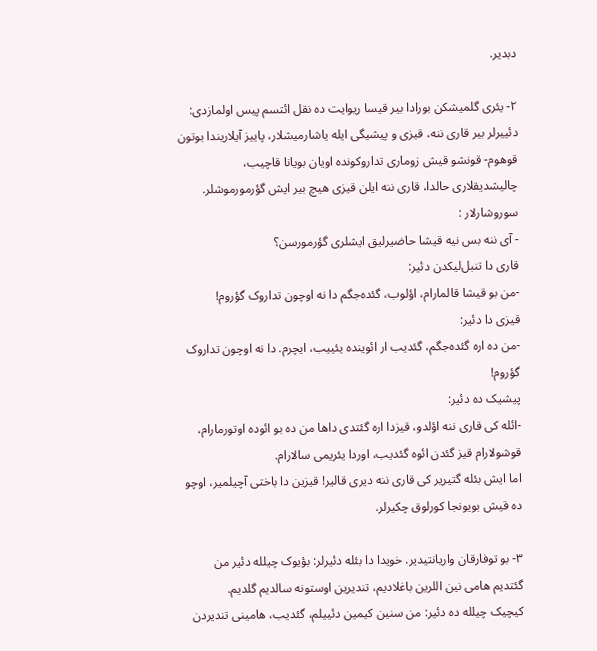دبدير.

۲- يئری گلميشکن بورادا بير قيسا ريوايت ده نقل ائتسم پيس اولمازدی:
دئييرلر بير قاری ننه‌، قيزی و پيشيگی ايله ياشارميشلار، پاييز آيلاريندا بوتون قوهوم- قونشو قيش زوماری تداروکونده اويان بويانا قاچيب، چاليشديقلاری حالدا، قاری ننه ايلن قيزی هيچ بير ايش گؤرمورموشلر.
سوروشارلار :
- آی ننه بس نيه قيشا حاضيرليق ايشلری گؤرمورسن؟
قاری دا تنبل‌ليکدن دئير:
-من بو قيشا قالمارام، اؤلوب، گئده‌جگم دا نه اوچون تداروک گؤروم!
قيزی دا دئير:
-من ده اره گئده‌جگم، گئديب ار ائوينده يئييب، ايچرم. دا نه اوچون تداروک گؤروم!
پيشيک ده دئير:
-ائله کی قاری ننه اؤلدو، قيزدا اره گئتدی داها من ده بو ائوده اوتورمارام، قوشولارام قيز گئدن ائوه گئديب، اوردا يئريمی سالارام.
اما ايش بئله گتيرير کی قاری ننه ديری قالير! قيزين دا باختی آچيلمير، اوچو ده قيش بويونجا کورلوق چکيرلر.

۳- بو توفارقان واريانتيدير. خويدا دا بئله دئيرلر: بؤيوک چيلله دئير من گئتديم هامی نين اللرين باغلاديم، تنديرين اوستونه سالديم گلديم.
کيچيک چيلله ده دئير: من سنين کيمين دئييلم، گئديب، هامينی تنديردن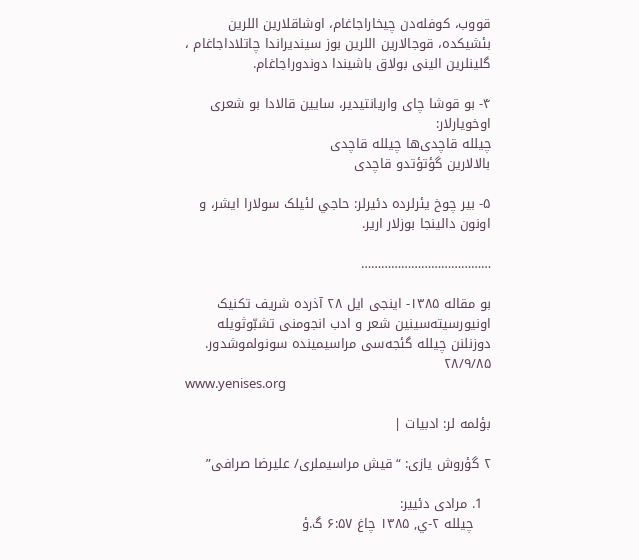قووب، کوفله‌دن چيخاراجاغام، اوشاقلارين اللرين بئشيکده، قوجالارين اللرين بوز سينديراندا چاتلاداجاغام ، گلينلرين الينی بولاق باشيندا دوندوراجاغام.

۴- بو قوشا چای واريانتيدير، سايين قالادا بو شعری اوخويارلار:
چيلله قاچدی‌ها چيلله قاچدی
بالالارين گؤتؤتدو قاچدی

۵- بير چوخ يئرلرده دئيرلر: حاجي لئيلک سولارا ايشر، و اونون دالينجا بوزلار ارير.

…………………………………

بو مقاله ۱۳۸۵- اینجی ايل ۲۸ آذرده شريف تکنيک اونيورسيته‌سينين شعر و ادب انجومنی تشبّوثويله دوزنلنن چيلله گئجه‌سی مراسيمینده سونولموشدور.
۲۸/۹/۸۵
www.yenises.org

بؤلمه لر: ادبیات |

۲ گؤروش یازی: “قيش مراسيملری/ علیرضا صرافی”

  1. مرادی دئییر:
    چيلله ۲-ي, ۱۳۸۵ چاغ ۶:۵۷ گ.ؤ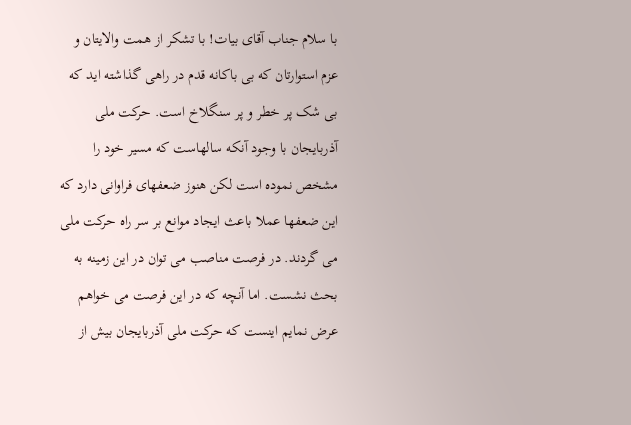با سلام جناب آقای بیات! با تشکر از همت والایتان و عزم استوارتان که بی باکانه قدم در راهی گذاشته اید که بی شک پر خطر و پر سنگلاخ است. حرکت ملی آذربایجان با وجود آنکه سالهاست که مسیر خود را مشخص نموده است لکن هنوز ضعفهای فراوانی دارد که این ضعفها عملا باعث ایجاد موانع بر سر راه حرکت ملی می گردند. در فرصت مناصب می توان در این زمینه به بحث نشست. اما آنچه که در این فرصت می خواهم عرض نمایم اینست که حرکت ملی آذربایجان بیش از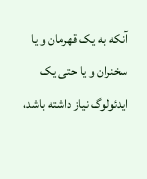آنکه به یک قهرمان و یا سخنران و یا حتی یک ایدئولوگ نیاز داشته باشد،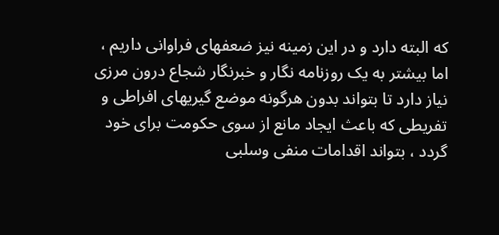که البته دارد و در این زمینه نیز ضعفهای فراوانی داریم ، اما بیشتر به یک روزنامه نگار و خبرنگار شجاع درون مرزی نیاز دارد تا بتواند بدون هرگونه موضع گیریهای افراطی و تفریطی که باعث ایجاد مانع از سوی حکومت برای خود گردد ، بتواند اقدامات منفی وسلبی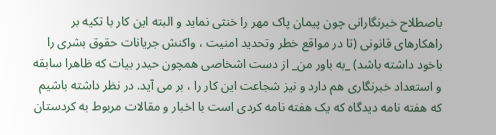باصطلاح خبرنگارانی چون پیمان پاک مهر را خنثی نماید و البته این کار با تکیه بر راهکارهای قانونی (تا در مواقع خطر وتحدید امنیت ، واکنش جریانات حقوق بشری را باخود داشته باشد) _به باور من_ از دست اشخاصی همچون حیدر بیات که ظاهرا سابقه و استعداد خبرنگاری هم دارد و نیز شجاعت این کار را ، بر می آید. در نظر داشته باشیم که هفته نامه دیدگاه که یک هفته نامه کردی است با اخبار و مقالات مربوط به کردستان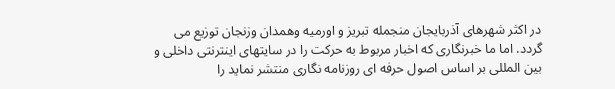در اکثر شهرهای آذربایجان منجمله تبریز و اورمیه وهمدان وزنجان توزیع می گردد. اما ما خبرنگاری که اخبار مربوط به حرکت را در سایتهای اینترنتی داخلی و بین المللی بر اساس اصول حرفه ای روزنامه نگاری منتشر نماید را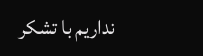نداریم با تشکر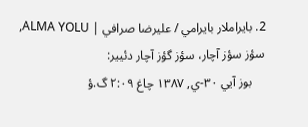2. بايراملار بايرامي / عليرضا صرافي | ALMA YOLU, سؤز سؤز آچار، سؤز گؤز آچار دئییر:
    بوز آیي ۳۰-ي, ۱۳۸۷ چاغ ۲:۰۹ گ.ؤ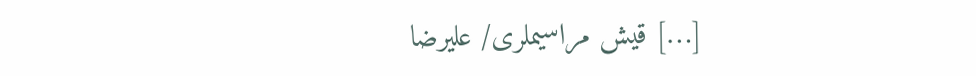[…] قيش مراسيملری/ علیرضا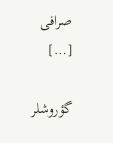صرافی […]

گؤروشلر